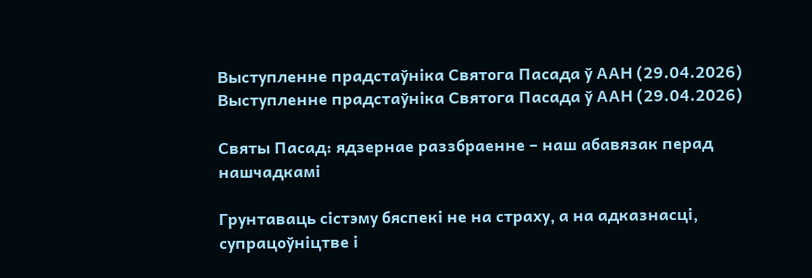Выступленне прадстаўніка Святога Пасада ў ААН (29.04.2026) Выступленне прадстаўніка Святога Пасада ў ААН (29.04.2026)

Святы Пасад: ядзернае раззбраенне – наш абавязак перад нашчадкамі

Грунтаваць сістэму бяспекі не на страху, а на адказнасці, супрацоўніцтве і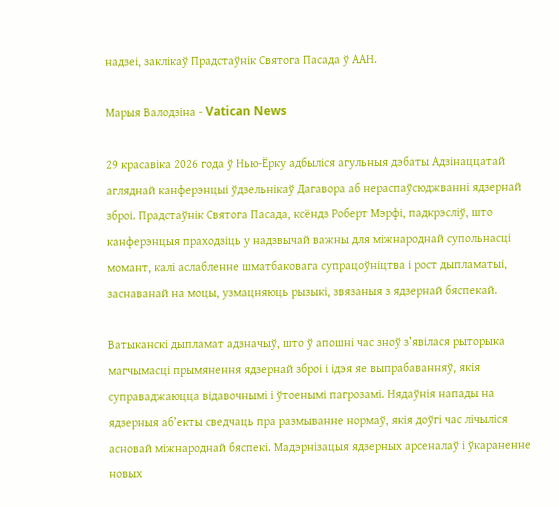надзеі, заклікаў Прадстаўнік Святога Пасада ў ААН.

Марыя Валодзіна - Vatican News

29 красавіка 2026 года ў Нью-Ёрку адбыліся агульныя дэбаты Адзінаццатай агляднай канферэнцыі ўдзельнікаў Дагавора аб нераспаўсюджванні ядзернай зброі. Прадстаўнік Святога Пасада, ксёндз Роберт Мэрфі, падкрэсліў, што канферэнцыя праходзіць у надзвычай важны для міжнароднай супольнасці момант, калі аслабленне шматбаковага супрацоўніцтва і рост дыпламатыі, заснаванай на моцы, узмацняюць рызыкі, звязаныя з ядзернай бяспекай.

Ватыканскі дыпламат адзначыў, што ў апошні час зноў з’явілася рыторыка магчымасці прымянення ядзернай зброі і ідэя яе выпрабаванняў, якія суправаджаюцца відавочнымі і ўтоенымі пагрозамі. Нядаўнія напады на ядзерныя аб’екты сведчаць пра размыванне нормаў, якія доўгі час лічыліся асновай міжнароднай бяспекі. Мадэрнізацыя ядзерных арсеналаў і ўкараненне новых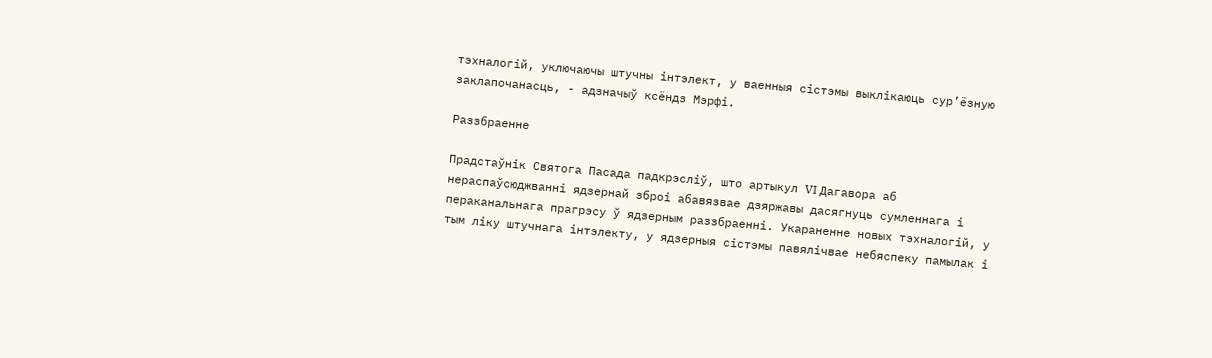тэхналогій, уключаючы штучны інтэлект, у ваенныя сістэмы выклікаюць сур’ёзную заклапочанасць, - адзначыў ксёндз Мэрфі.

Раззбраенне

Прадстаўнік Святога Пасада падкрэсліў, што артыкул VI Дагавора аб нераспаўсюджванні ядзернай зброі абавязвае дзяржавы дасягнуць сумленнага і пераканальнага прагрэсу ў ядзерным раззбраенні. Укараненне новых тэхналогій, у тым ліку штучнага інтэлекту, у ядзерныя сістэмы павялічвае небяспеку памылак і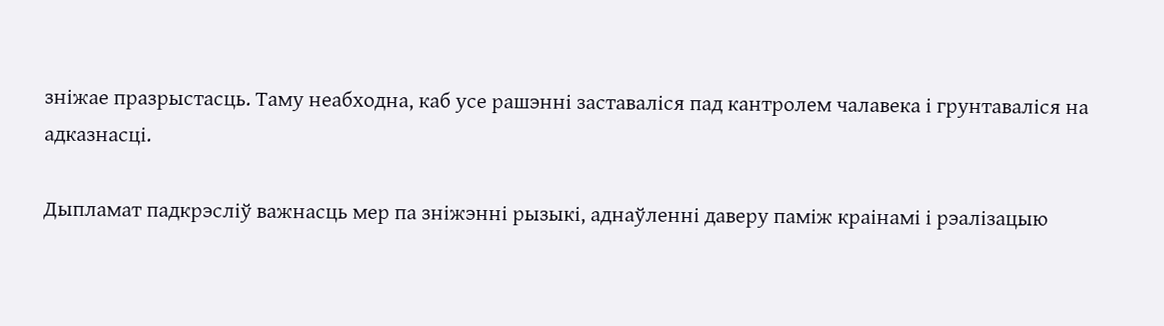зніжае празрыстасць. Таму неабходна, каб усе рашэнні заставаліся пад кантролем чалавека і грунтаваліся на адказнасці.

Дыпламат падкрэсліў важнасць мер па зніжэнні рызыкі, аднаўленні даверу паміж краінамі і рэалізацыю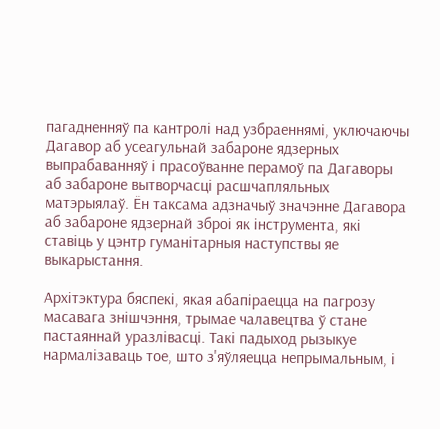пагадненняў па кантролі над узбраеннямі, уключаючы Дагавор аб усеагульнай забароне ядзерных выпрабаванняў і прасоўванне перамоў па Дагаворы аб забароне вытворчасці расшчапляльных матэрыялаў. Ён таксама адзначыў значэнне Дагавора аб забароне ядзернай зброі як інструмента, які ставіць у цэнтр гуманітарныя наступствы яе выкарыстання.

Архітэктура бяспекі, якая абапіраецца на пагрозу масавага знішчэння, трымае чалавецтва ў стане пастаяннай уразлівасці. Такі падыход рызыкуе нармалізаваць тое, што з'яўляецца непрымальным, і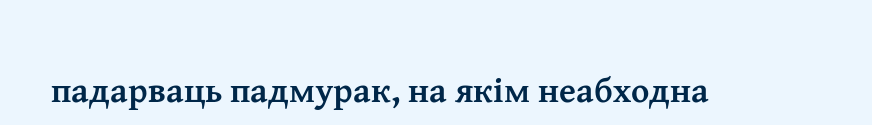падарваць падмурак, на якім неабходна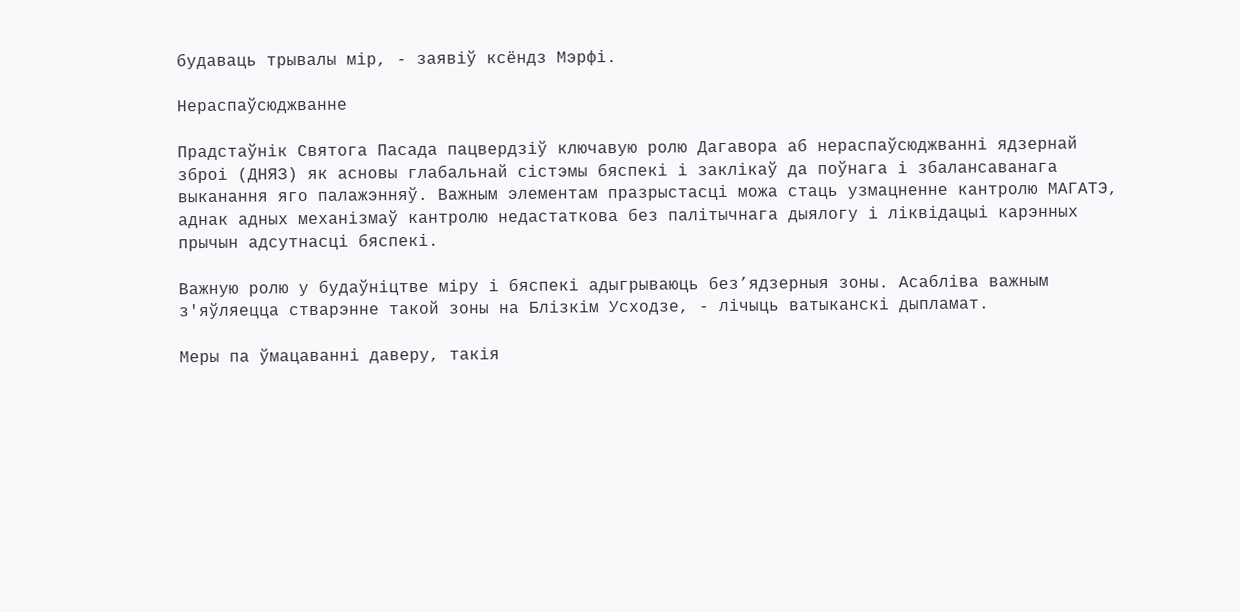будаваць трывалы мір, - заявіў ксёндз Мэрфі.

Нераспаўсюджванне

Прадстаўнік Святога Пасада пацвердзіў ключавую ролю Дагавора аб нераспаўсюджванні ядзернай зброі (ДНЯЗ) як асновы глабальнай сістэмы бяспекі і заклікаў да поўнага і збалансаванага выканання яго палажэнняў. Важным элементам празрыстасці можа стаць узмацненне кантролю МАГАТЭ, аднак адных механізмаў кантролю недастаткова без палітычнага дыялогу і ліквідацыі карэнных прычын адсутнасці бяспекі.

Важную ролю у будаўніцтве міру і бяспекі адыгрываюць без’ядзерныя зоны. Асабліва важным з'яўляецца стварэнне такой зоны на Блізкім Усходзе, - лічыць ватыканскі дыпламат.

Меры па ўмацаванні даверу, такія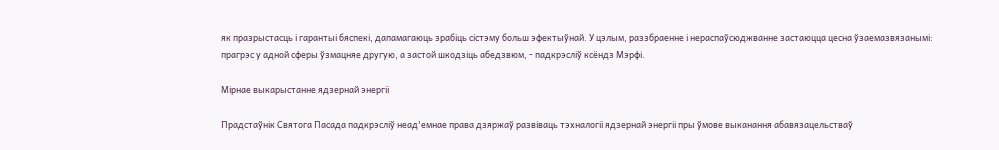як празрыстасць і гарантыі бяспекі, дапамагаюць зрабіць сістэму больш эфектыўнай. У цэлым, раззбраенне і нераспаўсюджванне застаюцца цесна ўзаемазвязанымі: прагрэс у адной сферы ўзмацняе другую, а застой шкодзіць абедзвюм, - падкрэсліў ксёндз Мэрфі.

Мірнае выкарыстанне ядзернай энергіі

Прадстаўнік Святога Пасада падкрэсліў неад'емнае права дзяржаў развіваць тэхналогіі ядзернай энергіі пры ўмове выканання абавязацельстваў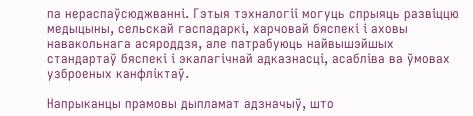па нераспаўсюджванні. Гэтыя тэхналогіі могуць спрыяць развіццю медыцыны, сельскай гаспадаркі, харчовай бяспекі і аховы навакольнага асяроддзя, але патрабуюць найвышэйшых стандартаў бяспекі і экалагічнай адказнасці, асабліва ва ўмовах узброеных канфліктаў.

Напрыканцы прамовы дыпламат адзначыў, што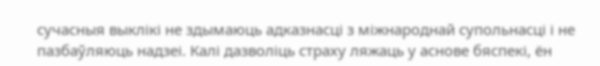сучасныя выклікі не здымаюць адказнасці з міжнароднай супольнасці і не пазбаўляюць надзеі. Калі дазволіць страху ляжаць у аснове бяспекі, ён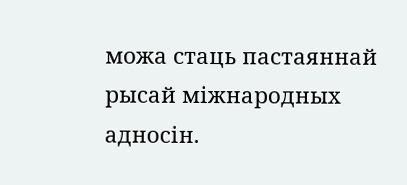можа стаць пастаяннай рысай міжнародных адносін.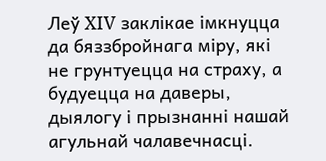Леў XIV заклікае імкнуцца да бяззбройнага міру, які не грунтуецца на страху, а будуецца на даверы, дыялогу і прызнанні нашай агульнай чалавечнасці.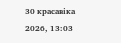30 красавіка 2026, 13:03